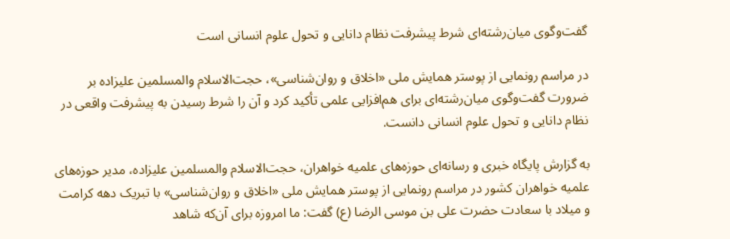گفت‌وگوی میان‌رشته‌ای شرط پیشرفت نظام دانایی و تحول علوم انسانی است

در مراسم رونمایی از پوستر همایش ملی «اخلاق و روان‌شناسی»، حجت‌الاسلام والمسلمین علیزاده بر ضرورت گفت‌وگوی میان‌رشته‌ای برای هم‌افزایی علمی تأکید کرد و آن را شرط رسیدن به پیشرفت واقعی در نظام دانایی و تحول علوم انسانی دانست.

به گزارش پایگاه خبری و رسانه‌ای حوزه‌های علمیه خواهران، حجت‌الاسلام والمسلمین علیزاده، مدیر حوزه‌های علمیه خواهران کشور در مراسم رونمایی از پوستر همایش ملی «اخلاق و روان‌شناسی» با تبریک دهه کرامت و میلاد با سعادت حضرت علی بن موسی الرضا (ع) گفت: ما امروزه برای آن‌که شاهد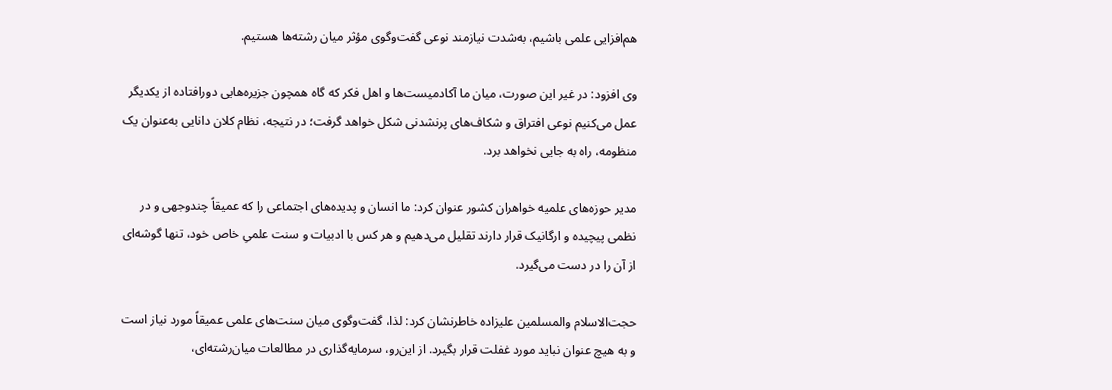هم‌افزایی علمی باشیم، به‌شدت نیازمند نوعی گفت‌وگوی مؤثر میان رشته‌ها هستیم.

وی افزود: در غیر این صورت، میان ما آکادمیست‌ها و اهل فکر که گاه همچون جزیره‌هایی دورافتاده از یکدیگر عمل می‌کنیم نوعی افتراق و شکاف‌های پرنشدنی شکل خواهد گرفت؛ در نتیجه، نظام کلان دانایی به‌عنوان یک منظومه، راه به جایی نخواهد برد.

مدیر حوزه‌های علمیه خواهران کشور عنوان کرد: ما انسان و پدیده‌های اجتماعی را که عمیقاً چندوجهی و در نظمی پیچیده و ارگانیک قرار دارند تقلیل می‌دهیم و هر کس با ادبیات و سنت علمیِ خاص خود، تنها گوشه‌ای از آن را در دست می‌گیرد.

حجت‌الاسلام والمسلمین علیزاده خاطرنشان کرد: لذا، گفت‌وگوی میان سنت‌های علمی عمیقاً مورد نیاز است و به هیچ عنوان نباید مورد غفلت قرار بگیرد. از این‌رو، سرمایه‌گذاری در مطالعات میان‌رشته‌ای،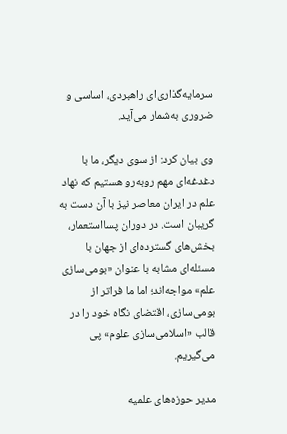سرمایه‌گذاری‌ای راهبردی، اساسی و ضروری به‌شمار می‌آید.

وی بیان کرد: از سوی دیگر، ما با دغدغه‌ای مهم روبه‌رو هستیم که نهاد علم در ایران معاصر نیز با آن دست به گریبان است. در دوران پسااستعمار، بخش‌های گسترده‌ای از جهان با مسئله‌ای مشابه با عنوان «بومی‌سازی علم» مواجه‌اند؛ اما ما فراتر از بومی‌سازی، اقتضای نگاه خود را در قالب «اسلامی‌سازی علوم» پی می‌گیریم.

مدیر حوزه‌های علمیه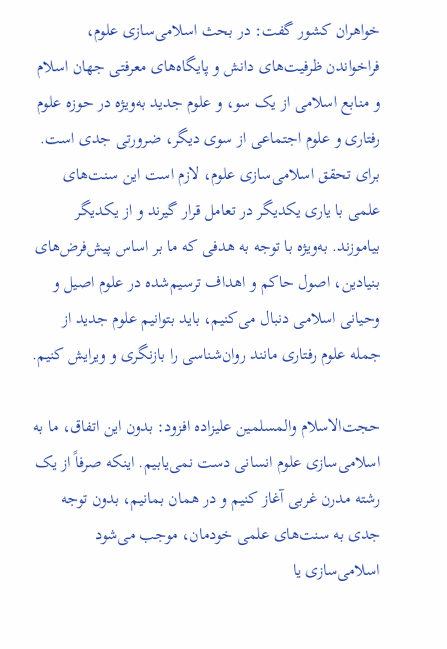خواهران کشور گفت: در بحث اسلامی‌سازی علوم، فراخواندن ظرفیت‌های دانش و پایگاه‌های معرفتی جهان اسلام و منابع اسلامی از یک سو، و علوم جدید به‌ویژه در حوزه علوم رفتاری و علوم اجتماعی از سوی دیگر، ضرورتی جدی است. برای تحقق اسلامی‌سازی علوم، لازم است این سنت‌های علمی با یاری یکدیگر در تعامل قرار گیرند و از یکدیگر بیاموزند. به‌ویژه با توجه به هدفی که ما بر اساس پیش‌فرض‌های بنیادین، اصول حاکم و اهداف ترسیم‌شده در علوم اصیل و وحیانی اسلامی دنبال می‌کنیم، باید بتوانیم علوم جدید از جمله علوم رفتاری مانند روان‌شناسی را بازنگری و ویرایش کنیم.

حجت‌الاسلام والمسلمین علیزاده افزود: بدون این اتفاق، ما به اسلامی‌سازی علوم انسانی دست نمی‌یابیم. اینکه صرفاً از یک رشته مدرن غربی آغاز کنیم و در همان بمانیم، بدون توجه جدی به سنت‌های علمی خودمان، موجب می‌شود اسلامی‌سازی یا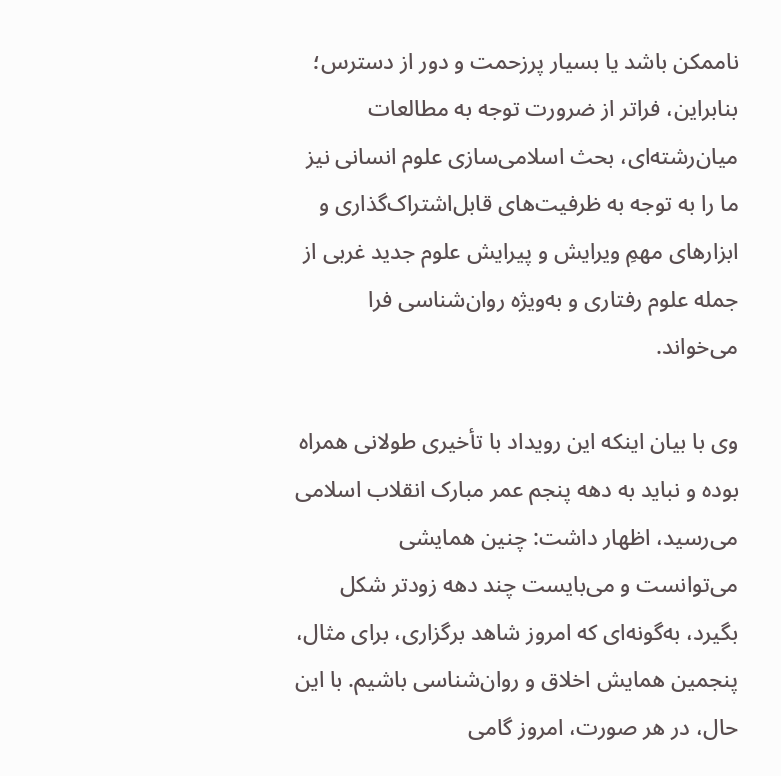ناممکن باشد یا بسیار پرزحمت و دور از دسترس؛ بنابراین، فراتر از ضرورت توجه به مطالعات میان‌رشته‌ای، بحث اسلامی‌سازی علوم انسانی نیز ما را به توجه به ظرفیت‌های قابل‌اشتراک‌گذاری و ابزارهای مهمِ ویرایش و پیرایش علوم جدید غربی از جمله علوم رفتاری و به‌ویژه روان‌شناسی فرا می‌خواند.

وی با بیان اینکه این رویداد با تأخیری طولانی همراه بوده و نباید به دهه پنجم عمر مبارک انقلاب اسلامی می‌رسید، اظهار داشت: چنین همایشی می‌توانست و می‌بایست چند دهه زودتر شکل بگیرد، به‌گونه‌ای که امروز شاهد برگزاری، برای مثال، پنجمین همایش اخلاق و روان‌شناسی باشیم. با این حال، در هر صورت، امروز گامی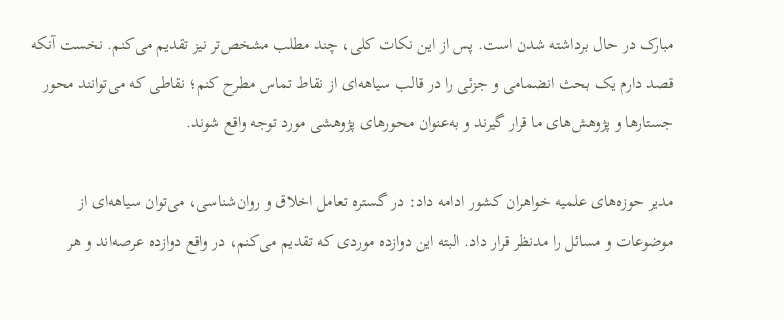مبارک در حال برداشته شدن است. پس از این نکات کلی، چند مطلب مشخص‌تر نیز تقدیم می‌کنم. نخست آنکه قصد دارم یک بحث انضمامی و جزئی را در قالب سیاهه‌ای از نقاط تماس مطرح کنم؛ نقاطی که می‌توانند محور جستارها و پژوهش‌های ما قرار گیرند و به‌عنوان محورهای پژوهشی مورد توجه واقع شوند.

مدیر حوزه‌های علمیه خواهران کشور ادامه داد: در گستره تعامل اخلاق و روان‌شناسی، می‌توان سیاهه‌ای از موضوعات و مسائل را مدنظر قرار داد. البته این دوازده موردی که تقدیم می‌کنم، در واقع دوازده عرصه‌اند و هر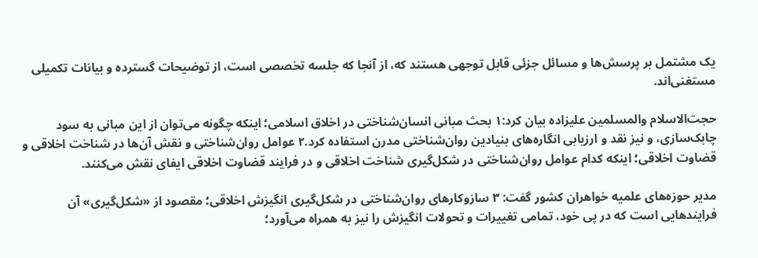یک مشتمل بر پرسش‌ها و مسائل جزئی قابل توجهی هستند که، از آنجا که جلسه تخصصی است، از توضیحات گسترده و بیانات تکمیلی مستغنی‌اند.

حجت‌الاسلام والمسلمین علیزاده بیان کرد:۱ بحث مبانی انسان‌شناختی در اخلاق اسلامی؛ اینکه چگونه می‌توان از این مبانی به سود چابک‌سازی، و نیز نقد و ارزیابی انگاره‌های بنیادین روان‌شناختی مدرن استفاده کرد.۲ عوامل روان‌شناختی و نقش آن‌ها در شناخت اخلاقی و قضاوت اخلاقی؛ اینکه کدام عوامل روان‌شناختی در شکل‌گیری شناخت اخلاقی و در فرایند قضاوت اخلاقی ایفای نقش می‌کنند.

مدیر حوزه‌های علمیه خواهران کشور گفت: ۳ سازوکارهای روان‌شناختی در شکل‌گیری انگیزش اخلاقی؛ مقصود از «شکل‌گیری» آن فرایندهایی است که در پی خود، تمامی تغییرات و تحولات انگیزش را نیز به همراه می‌آورد؛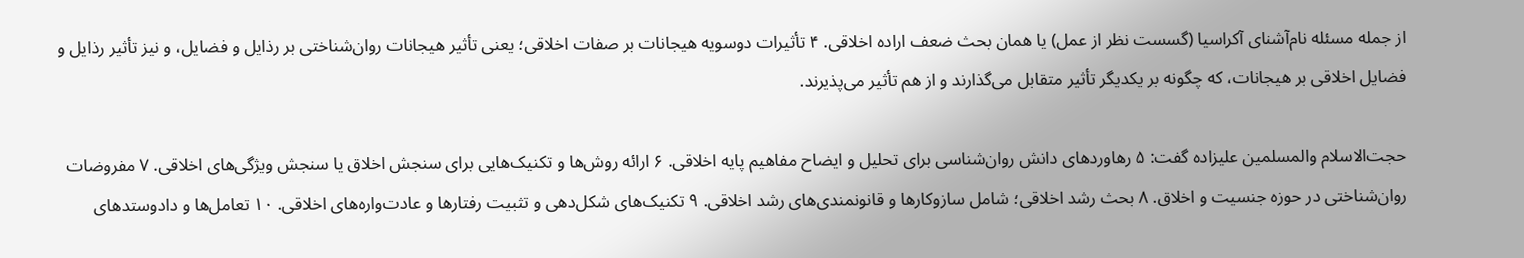از جمله مسئله نام‌آشنای آکراسیا (گسست نظر از عمل) یا همان بحث ضعف اراده اخلاقی. ۴ تأثیرات دوسویه هیجانات بر صفات اخلاقی؛ یعنی تأثیر هیجانات روان‌شناختی بر رذایل و فضایل، و نیز تأثیر رذایل و فضایل اخلاقی بر هیجانات، که چگونه بر یکدیگر تأثیر متقابل می‌گذارند و از هم تأثیر می‌پذیرند.

حجت‌الاسلام والمسلمین علیزاده گفت: ۵ رهاوردهای دانش روان‌شناسی برای تحلیل و ایضاح مفاهیم پایه اخلاقی. ۶ ارائه روش‌ها و تکنیک‌هایی برای سنجش اخلاق یا سنجش ویژگی‌های اخلاقی. ۷ مفروضات روان‌شناختی در حوزه جنسیت و اخلاق. ۸ بحث رشد اخلاقی؛ شامل سازوکارها و قانونمندی‌های رشد اخلاقی. ۹ تکنیک‌های شکل‌دهی و تثبیت رفتارها و عادت‌واره‌های اخلاقی. ۱۰ تعامل‌ها و دادوستدهای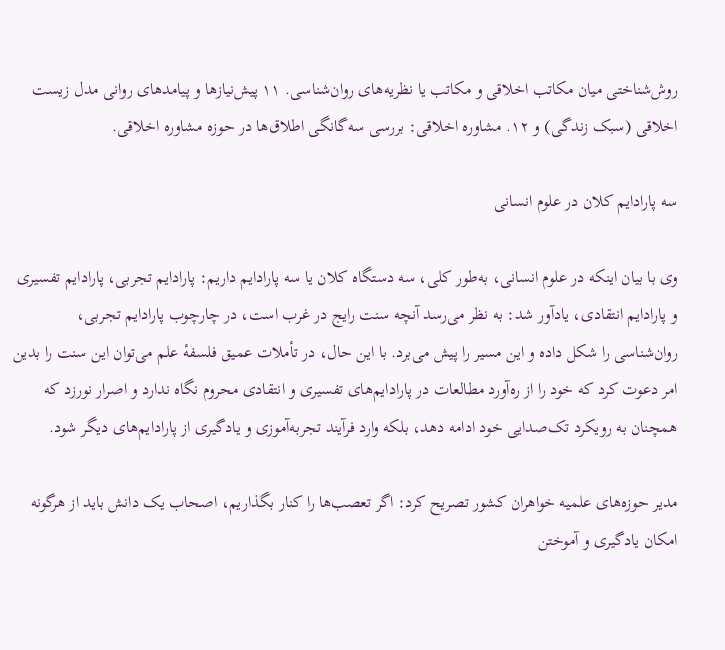روش‌شناختی میان مکاتب اخلاقی و مکاتب یا نظریه‌های روان‌شناسی. ۱۱ پیش‌نیازها و پیامدهای روانی مدل زیست اخلاقی (سبک زندگی) و ۱۲. مشاوره اخلاقی: بررسی سه‌گانگی اطلاق‌ها در حوزه مشاوره اخلاقی.

سه پارادایم کلان در علوم انسانی

وی با بیان اینکه در علوم انسانی، به‌طور کلی، سه دستگاه کلان یا سه پارادایم داریم: پارادایم تجربی، پارادایم تفسیری و پارادایم انتقادی، یادآور شد: به نظر می‌رسد آنچه سنت رایج در غرب است، در چارچوب پارادایم تجربی، روان‌شناسی را شکل داده و این مسیر را پیش می‌برد. با این حال، در تأملات عمیق فلسفهٔ علم می‌توان این سنت را بدین امر دعوت کرد که خود را از ره‌آورد مطالعات در پارادایم‌های تفسیری و انتقادی محروم نگاه ندارد و اصرار نورزد که همچنان به رویکرد تک‌صدایی خود ادامه دهد، بلکه وارد فرآیند تجربه‌آموزی و یادگیری از پارادایم‌های دیگر شود.

مدیر حوزه‌های علمیه خواهران کشور تصریح کرد: اگر تعصب‌ها را کنار بگذاریم، اصحاب یک دانش باید از هرگونه امکان یادگیری و آموختن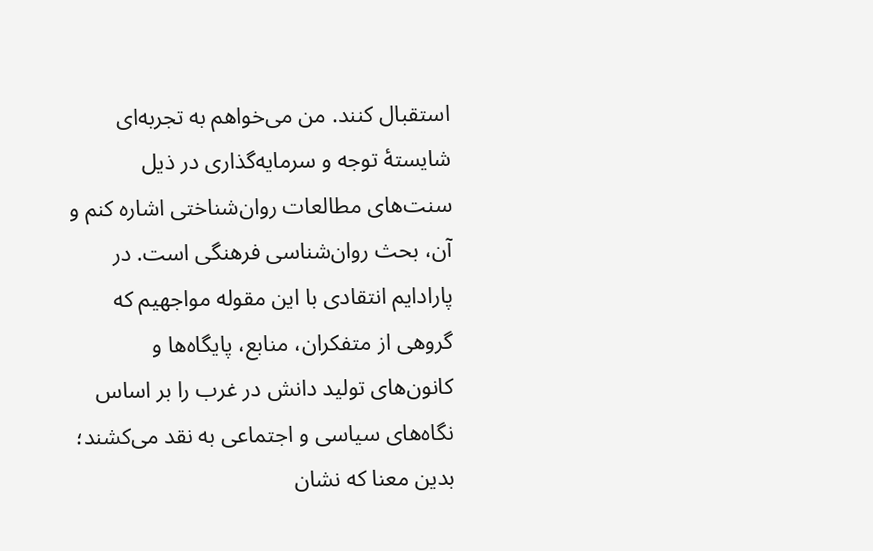استقبال کنند. من می‌خواهم به تجربه‌ای شایستهٔ توجه و سرمایه‌گذاری در ذیل سنت‌های مطالعات روان‌شناختی اشاره کنم و آن، بحث روان‌شناسی فرهنگی است. در پارادایم انتقادی با این مقوله مواجهیم که گروهی از متفکران، منابع، پایگاه‌ها و کانون‌های تولید دانش در غرب را بر اساس نگاه‌های سیاسی و اجتماعی به نقد می‌کشند؛ بدین معنا که نشان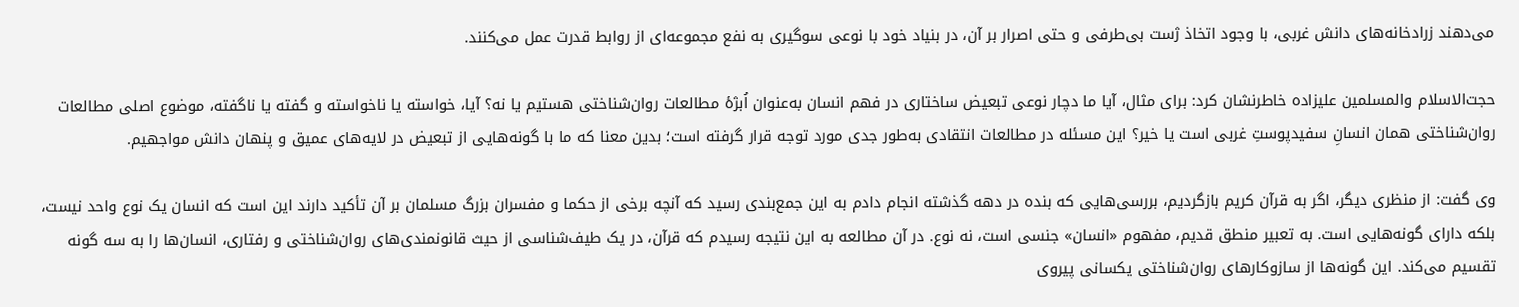می‌دهند زرادخانه‌های دانش غربی، با وجود اتخاذ ژست بی‌طرفی و حتی اصرار بر آن، در بنیاد خود با نوعی سوگیری به نفع مجموعه‌ای از روابط قدرت عمل می‌کنند.

حجت‌الاسلام والمسلمین علیزاده خاطرنشان کرد: برای مثال، آیا ما دچار نوعی تبعیض ساختاری در فهم انسان به‌عنوان اُبژهٔ مطالعات روان‌شناختی هستیم یا نه؟ آیا، خواسته یا ناخواسته و گفته یا ناگفته، موضوع اصلی مطالعات روان‌شناختی همان انسانِ سفیدپوستِ غربی است یا خیر؟ این مسئله در مطالعات انتقادی به‌طور جدی مورد توجه قرار گرفته است؛ بدین معنا که ما با گونه‌هایی از تبعیض در لایه‌های عمیق و پنهان دانش مواجهیم.

وی گفت: از منظری دیگر، اگر به قرآن کریم بازگردیم، بررسی‌هایی که بنده در دهه گذشته انجام دادم به این جمع‌بندی رسید که آنچه برخی از حکما و مفسران بزرگ مسلمان بر آن تأکید دارند این است که انسان یک نوع واحد نیست، بلکه دارای گونه‌هایی است. به تعبیر منطق قدیم، مفهوم «انسان» جنسی است، نه نوع. در آن مطالعه به این نتیجه رسیدم که قرآن، در یک طیف‌شناسی از حیث قانونمندی‌های روان‌شناختی و رفتاری، انسان‌ها را به سه گونه تقسیم می‌کند. این گونه‌ها از سازوکارهای روان‌شناختی یکسانی پیروی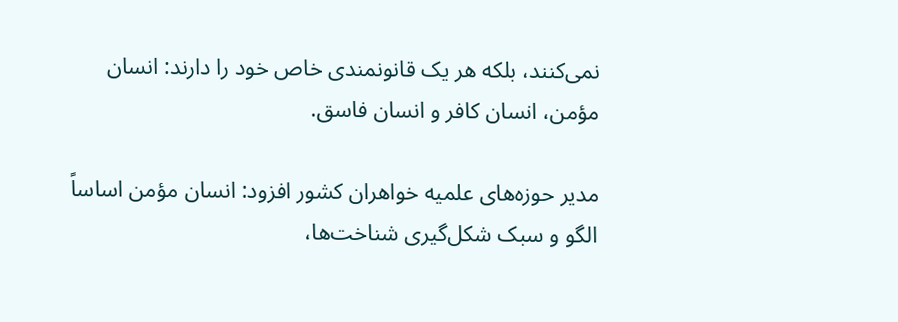نمی‌کنند، بلکه هر یک قانونمندی خاص خود را دارند: انسان مؤمن، انسان کافر و انسان فاسق.

مدیر حوزه‌های علمیه خواهران کشور افزود: انسان مؤمن اساساً الگو و سبک شکل‌گیری شناخت‌ها،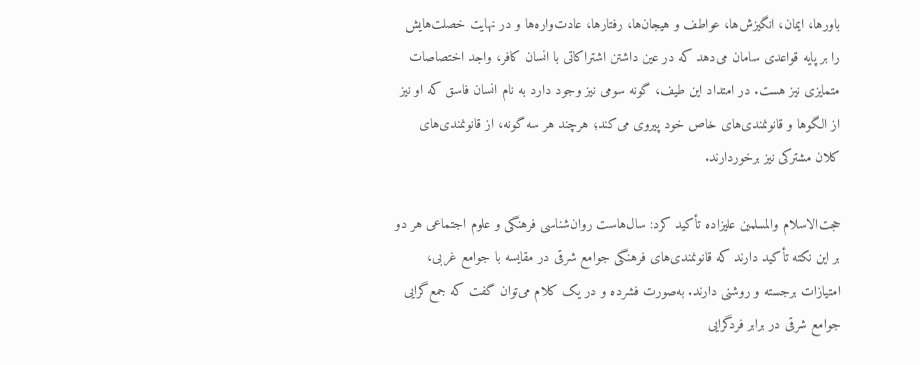باورها، ایمان، انگیزش‌ها، عواطف و هیجان‌ها، رفتارها، عادت‌واره‌ها و در نهایت خصلت‌هایش را بر پایه قواعدی سامان می‌دهد که در عین داشتن اشتراکاتی با انسان کافر، واجد اختصاصات متمایزی نیز هست. در امتداد این طیف، گونه سومی نیز وجود دارد به نام انسان فاسق که او نیز از الگوها و قانونمندی‌های خاص خود پیروی می‌کند؛ هرچند هر سه گونه، از قانونمندی‌های کلان مشترکی نیز برخوردارند.

حجت‌الاسلام والمسلمین علیزاده تأکید کرد: سال‌هاست روان‌شناسی فرهنگی و علوم اجتماعی هر دو بر این نکته تأکید دارند که قانونمندی‌های فرهنگی جوامع شرقی در مقایسه با جوامع غربی، امتیازات برجسته و روشنی دارند. به‌صورت فشرده و در یک کلام می‌توان گفت که جمع‌گرایی جوامع شرقی در برابر فردگرایی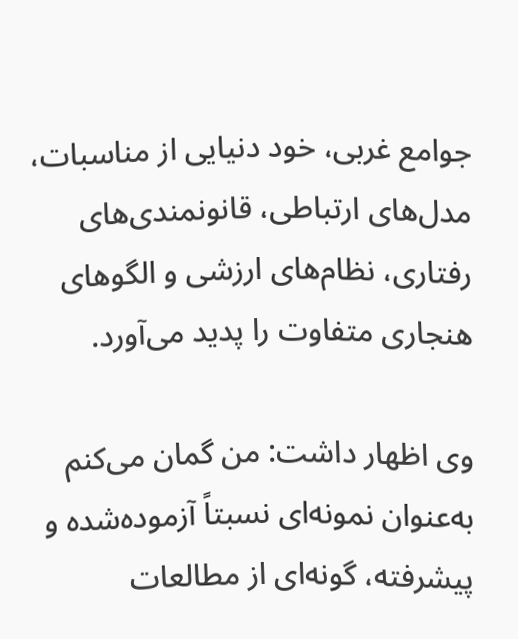جوامع غربی، خود دنیایی از مناسبات، مدل‌های ارتباطی، قانونمندی‌های رفتاری، نظام‌های ارزشی و الگوهای هنجاری متفاوت را پدید می‌آورد.

وی اظهار داشت: من گمان می‌کنم به‌عنوان نمونه‌ای نسبتاً آزموده‌شده و پیشرفته، گونه‌ای از مطالعات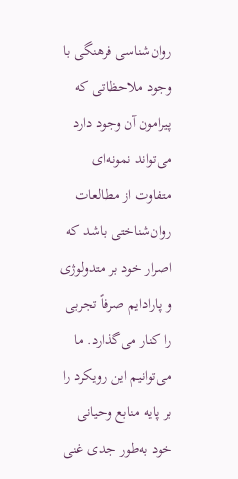روان‌شناسی فرهنگی با وجود ملاحظاتی که پیرامون آن وجود دارد می‌تواند نمونه‌ای متفاوت از مطالعات روان‌شناختی باشد که اصرار خود بر متدولوژی و پارادایم صرفاً تجربی را کنار می‌گذارد. ما می‌توانیم این رویکرد را بر پایه منابع وحیانی خود به‌طور جدی غنی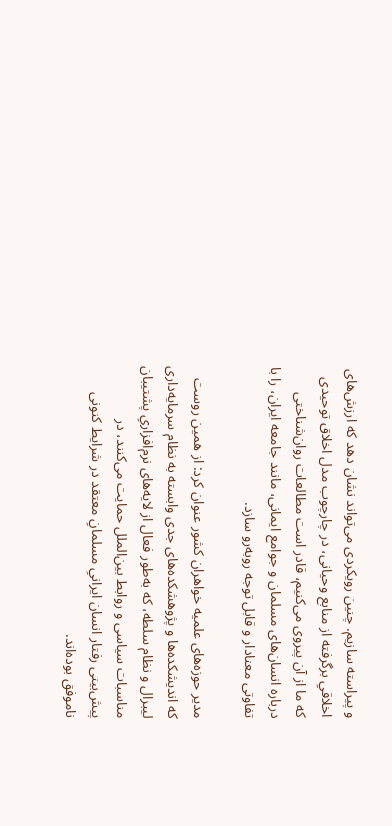و پیراسته سازیم. چنین رویکردی می‌تواند نشان دهد که ارزش‌های اخلاقیِ برگرفته از منابع وحیانی، در چارچوب مدل اخلاق توحیدی که ما از آن پیروی می‌کنیم، قادر است مطالعات روان‌شناختی درباره انسان‌های مسلمان و جوامع ایمانی، مانند جامعه ایران، را با تفاوتی معنادار و قابل توجه روبه‌رو سازد.

مدیر حوزه‌های علمیه خواهران کشور عنوان کرد: از همین روست که اندیشکده‌ها و پژوهشکده‌های جدی وابسته به نظام سرمایه‌داری لیبرال و نظام سلطه، که به‌طور فعال از لایه‌های نرم‌افزاریِ پشتیبان مناسبات سیاسی و روابط بین‌الملل حمایت می‌کنند، در پیش‌بینی رفتار انسان ایرانیِ مسلمانِ معتقد در شرایط کنونی ناموفق بوده‌اند.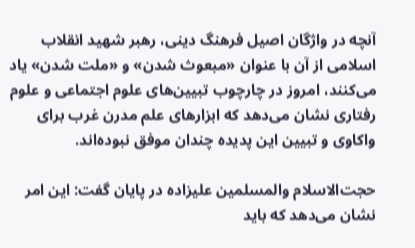آنچه در واژگان اصیل فرهنگ دینی، رهبر شهید انقلاب اسلامی از آن با عنوان «مبعوث شدن» و «ملت شدن» یاد می‌کنند، امروز در چارچوب تبیین‌های علوم اجتماعی و علوم رفتاری نشان می‌دهد که ابزارهای علم مدرن غرب برای واکاوی و تبیین این پدیده چندان موفق نبوده‌اند.

حجت‌الاسلام والمسلمین علیزاده در پایان گفت: این امر نشان می‌دهد که باید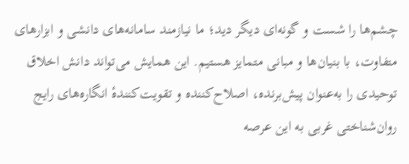چشم‌ها را شست و گونه‌ای دیگر دید؛ ما نیازمند سامانه‌های دانشی و ابزارهای متفاوت، با بنیان‌ها و مبانی متمایز هستیم. این همایش می‌تواند دانش اخلاق توحیدی را به‌عنوان پیش‌برنده، اصلاح‌کننده و تقویت‌کنندهٔ انگاره‌های رایج روان‌شناختی غربی به این عرصه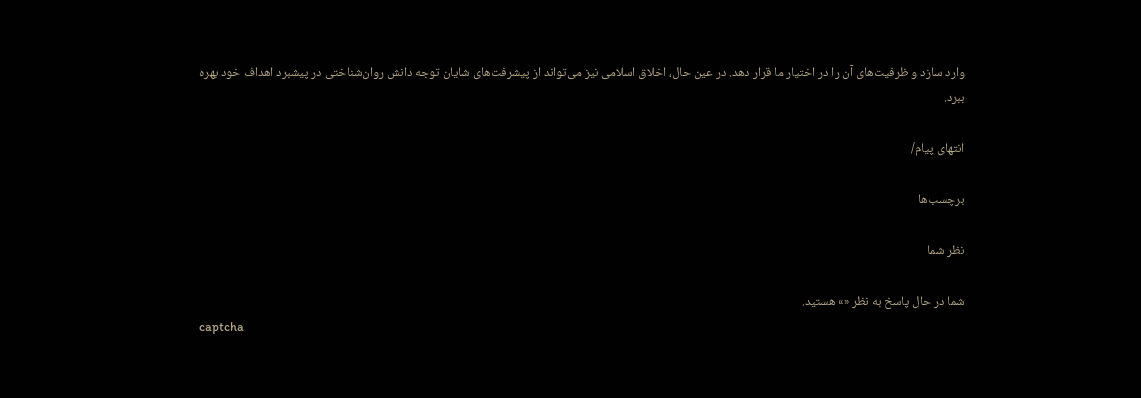وارد سازد و ظرفیت‌های آن را در اختیار ما قرار دهد. در عین حال، اخلاق اسلامی نیز می‌تواند از پیشرفت‌های شایان توجه دانش روان‌شناختی در پیشبرد اهداف خود بهره ببرد.

انتهای پیام/

برچسب‌ها

نظر شما

شما در حال پاسخ به نظر «» هستید.
captcha